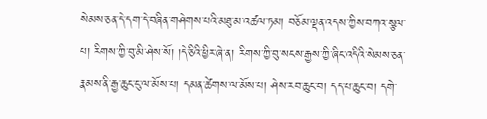སེམས་ཅན་དེ་དག་དེ་བཞིན་གཤེགས་པའི་མཐུ་མ་འཚལ་ཏམ། བཅོམ་ལྡན་འདས་ཀྱིས་བཀའ་སྩལ་པ། རིགས་ཀྱི་བུ་མི་ཤེས་སོ། །དེ་ཅིའི་ཕྱིར་ཞེ་ན། རིགས་ཀྱི་བུ་སངས་རྒྱས་ཀྱི་ཞིང་འདིའི་སེམས་ཅན་རྣམས་ནི་རྒྱ་ཆུང་ངུ་ལ་མོས་པ། དམན་ཚེགས་ལ་མོས་པ། ཤེས་རབ་ཆུང་བ། དད་པ་ཆུང་བ། དགེ་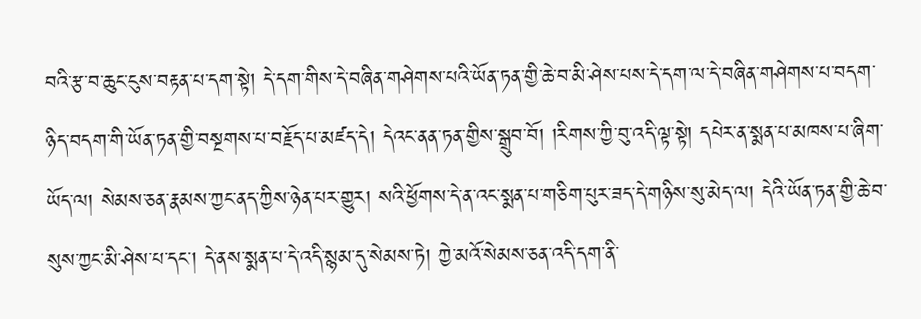བའི་རྩ་བ་ཆུང་ངུས་བརྟན་པ་དག་སྟེ། དེ་དག་གིས་དེ་བཞིན་གཤེགས་པའི་ཡོན་ཏན་གྱི་ཆེ་བ་མི་ཤེས་པས་དེ་དག་ལ་དེ་བཞིན་གཤེགས་པ་བདག་ཉིད་བདག་གི་ཡོན་ཏན་གྱི་བསྔགས་པ་བརྗོད་པ་མཛད་དེ། དེའང་ནན་ཏན་གྱིས་སྒྲུབ་བོ། །རིགས་ཀྱི་བུ་འདི་ལྟ་སྟེ། དཔེར་ན་སྨན་པ་མཁས་པ་ཞིག་ཡོད་ལ། སེམས་ཅན་རྣམས་ཀྱང་ནད་ཀྱིས་ཉེན་པར་གྱུར། སའི་ཕྱོགས་དེ་ན་འང་སྨན་པ་གཅིག་པུར་ཟད་དེ་གཉིས་སུ་མེད་ལ། དེའི་ཡོན་ཏན་གྱི་ཆེ་བ་སུས་ཀྱང་མི་ཤེས་པ་དང་། དེ་ནས་སྨན་པ་དེ་འདི་སྙམ་དུ་སེམས་ཏེ། ཀྱེ་མའོ་སེམས་ཅན་འདི་དག་ནི་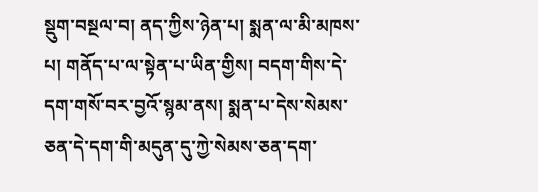སྡུག་བསྔལ་བ། ནད་ཀྱིས་ཉེན་པ། སྨན་ལ་མི་མཁས་པ། གནོད་པ་ལ་སྟེན་པ་ཡིན་གྱིས། བདག་གིས་དེ་དག་གསོ་བར་བྱའོ་སྙམ་ནས། སྨན་པ་དེས་སེམས་ཅན་དེ་དག་གི་མདུན་དུ་ཀྱེ་སེམས་ཅན་དག་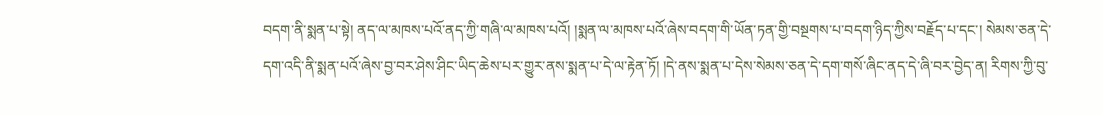བདག་ནི་སྨན་པ་སྟེ། ནད་ལ་མཁས་པའོ་ནད་ཀྱི་གཞི་ལ་མཁས་པའོ། །སྨན་ལ་མཁས་པའོ་ཞེས་བདག་གི་ཡོན་ཏན་གྱི་བསྔགས་པ་བདག་ཉིད་ཀྱིས་བརྗོད་པ་དང་། སེམས་ཅན་དེ་དག་འདི་ནི་སྨན་པའོ་ཞེས་བྱ་བར་ཤེས་ཤིང་ཡིད་ཆེས་པར་གྱུར་ནས་སྨན་པ་དེ་ལ་རྟེན་ཏོ། །དེ་ནས་སྨན་པ་དེས་སེམས་ཅན་དེ་དག་གསོ་ཞིང་ནད་དེ་ཞི་བར་བྱེད་ན། རིགས་ཀྱི་བུ་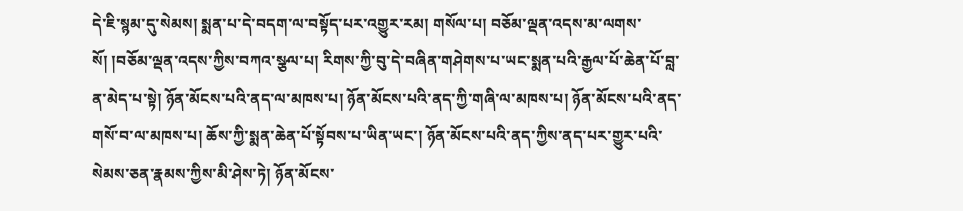དེ་ཇི་སྙམ་དུ་སེམས། སྨན་པ་དེ་བདག་ལ་བསྟོད་པར་འགྱུར་རམ། གསོལ་པ། བཅོམ་ལྡན་འདས་མ་ལགས་སོ། །བཅོམ་ལྡན་འདས་ཀྱིས་བཀའ་སྩལ་པ། རིགས་ཀྱི་བུ་དེ་བཞིན་གཤེགས་པ་ཡང་སྨན་པའི་རྒྱལ་པོ་ཆེན་པོ་བླ་ན་མེད་པ་སྟེ། ཉོན་མོངས་པའི་ནད་ལ་མཁས་པ། ཉོན་མོངས་པའི་ནད་ཀྱི་གཞི་ལ་མཁས་པ། ཉོན་མོངས་པའི་ནད་གསོ་བ་ལ་མཁས་པ། ཆོས་ཀྱི་སྨན་ཆེན་པོ་སྟོབས་པ་ཡིན་ཡང་། ཉོན་མོངས་པའི་ནད་ཀྱིས་ནད་པར་གྱུར་པའི་སེམས་ཅན་རྣམས་ཀྱིས་མི་ཤེས་ཏེ། ཉོན་མོངས་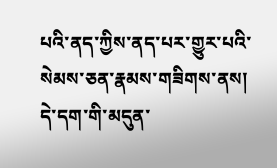པའི་ནད་ཀྱིས་ནད་པར་གྱུར་པའི་སེམས་ཅན་རྣམས་གཟིགས་ནས། དེ་དག་གི་མདུན་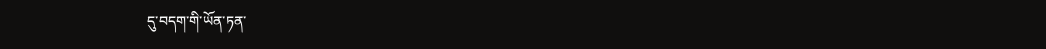དུ་བདག་གི་ཡོན་ཏན་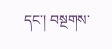དང་། བསྔགས་